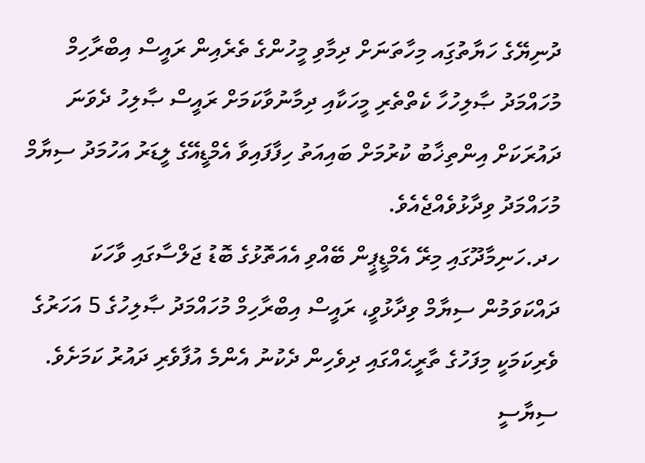ދުނިޔޭގެ ހަޔާތުގަިއ މިހާތަނަށް ދިމާވި މީހުންގެ ތެރެއިން ރައީސް އިބްރާހިމް މުހައްމަދު ޞާލިހުހާ ކެތްތެރި މީހަކާއި ދިމާނުވާކަމަށް ރައީސް ޞާލިހު ދެވަނަ ދައުރަކަށް އިންތިޚާބު ކުރުމަށް ބައިއަތު ހިފާފައިވާ އެމްޑީއޭގެ ލީޑަރު އަހުމަދު ސިޔާމް މުހައްމަދު ވިދާޅުވެއްޖެއެވެ.
ހދ.ހަނިމާދޫގައި މިރޭ އެމްޑީޕީން ބޭއްވި އެއަތޮޅުގެ ބޮޑު ޖަލްސާގައި ވާހަކަ ދައްކަވަމުން ސިޔާމް ވިދާޅުވީ، ރައީސް އިބްރާހިމް މުހައްމަދު ޞާލިހުގެ 5 އަހަރުގެ ވެރިކަމަކީ މިފަހުގެ ތާރީޙެއްގައި ދިވެހިން ދެކުނު އެންމެ އުފާވެރި ދައުރު ކަމަށެވެ. ސިޔާސީ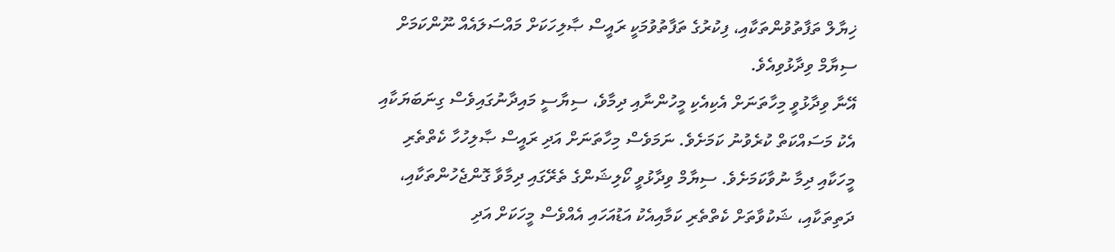ޚިޔާލް ތަފާތުވުންތަކާއި، ފިކުރުގެ ތަފާތުވުމަކީ ރައީސް ޞާލިހަކަށް މައްސަލައެއް ނޫންކަމަށް ސިޔާމް ވިދާޅުވިއެވެ.
އޭނާ ވިދާޅުވީ މިހާތަނަށް އެކިއެކި މީހުންނާއި ދިމާވެ، ސިޔާސީ މައިދާނުގައިވެސް ގިނަބަޔަކާއި އެކު މަސައްކަތް ކުރެވުނު ކަމަށެވެ. ނަމަވެސް މިހާތަނަށް އަދި ރައީސް ޞާލިހުހާ ކެތްތެރި މީހަކާއި ދިމާ ނުވާކަމަށެވެ. ސިޔާމް ވިދާޅުވީ ކޯލިޝަންގެ ތެރޭގައި ދިމާވާ ގޮންޖެހުންތަކާއި، ދަތިތަކާއި، ޝަކުވާތަށް ކެތްތެރި ކަމާއިއެކު އަޑުއަހައި އެއްވެސް މީހަކަށް އަދި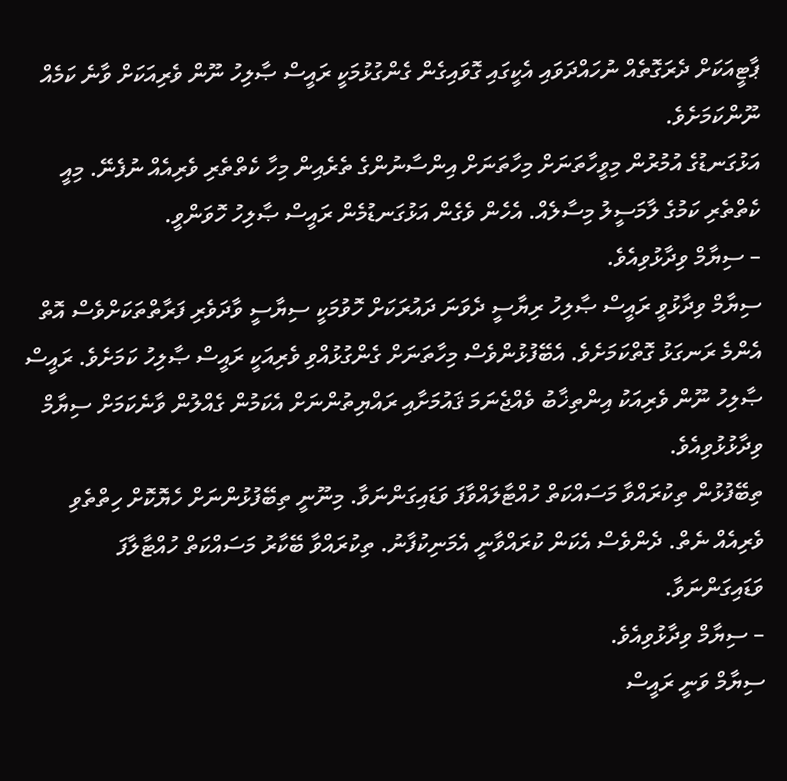ޕާޓީއަކަށް ދެރަގޮތެއް ނުހައްދަވައި އެކީގައި ގޮވައިގެން ގެންގުޅުމަކީ ރައީސް ޞާލިހު ނޫން ވެރިއަކަށް ވާނެ ކަމެއް ނޫންކަމަށެވެ.
އަޅުގަނޑުގެ އުމުރުން މިވީހާތަނަށް މިހާތަނަށް އިންސާނުންގެ ތެރެއިން މިހާ ކެތްތެރި ވެރިއެއް ނުފެނޭ. މިއީ ކެތްތެރި ކަމުގެ ލާމަސީލު މިސާލެއް. އެހެން ވެގެން އަޅުގަނޑުމެން ރައީސް ޞާލިހު ހޮވަންވީ.
– ސިޔާމް ވިދާޅުވިއެވެ.
ސިޔާމް ވިދާޅުވީ ރައީސް ޞާލިހު ރިޔާސީ ދެވަނަ ދައުރަކަށް ހޮވުމަކީ ސިޔާސީ ވާދަވެރި ފަރާތްތަކަށްވެސް އޮތް އެންމެ ރަނގަޅު ގޮތްކަމަށެވެ. އެބޭފުޅުންވެސް މިހާތަނަށް ގެންގުޅުއްވި ވެރިއަކީ ރައީސް ޞާލިހު ކަމަށެވެ. ރައީސް ޞާލިހު ނޫން ވެރިއަކު އިންތިޚާބު ވެއްޖެނަމަ ޤައުމަށާއި ރައްޔިތުންނަށް އެކަމުން ގެއްލުން ވާނެކަމަށް ސިޔާމް ވިދާޅުޅުވިއެވެ.
ތިބޭފުޅުން ތިކުރައްވާ މަސައްކަތް ހުއްޓާލައްވާފަ ވަޑައިގަންނަވާ. މިނޫނީ ތިބޭފުޅުންނަށް ހެޔޮކޮށް ހިތްތެވި ވެރިއެއް ނެތް. ދެންވެސް އެކަން ކުރައްވާނީ އެމަނިކުފާނު. ތިކުރައްވާ ބޭކާރު މަސައްކަތް ހުއްޓާލާފަ ވަޑައިގަންނަވާ.
– ސިޔާމް ވިދާޅުވިއެވެ.
ސިޔާމް ވަނީ ރައީސް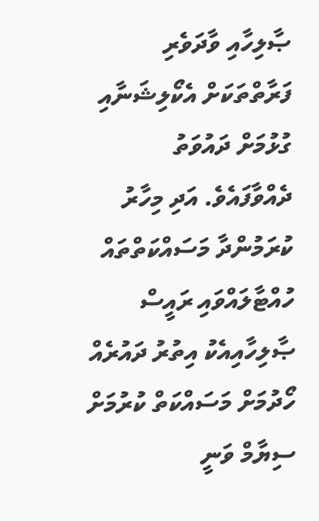ޞާލިހާއި ވާދަވެރި ފަރާތްތަކަށް އެކޯލިޝަނާއި ގުޅުމަށް ދައުވަތު ދެއްވާފައެވެ. އަދި މިހާރު ކުރަމުންދާ މަސައްކަތްތައް ހުއްޓާލައްވައި ރައީސް ޞާލިހާއިއެކު އިތުރު ދައުރެއް ހޯދުމަށް މަސައްކަތް ކުރުމަށް ސިޔާމް ވަނީ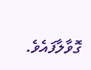ގޮވާލާފައެވެ.